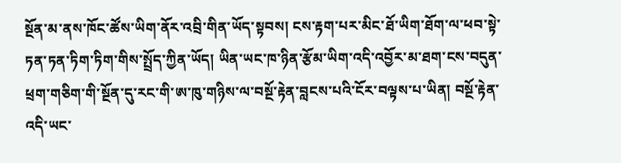སྔོན་མ་ནས་ཁོང་ཚོས་ཡིག་ནོར་འབྲི་གིན་ཡོད་སྟབས། ངས་རྟག་པར་མིང་ཐོ་ཡིག་ཐོག་ལ་ཕབ་སྟེ་ཏན་ཏན་ཏིག་ཏིག་གིས་སྤྲོད་ཀྱིན་ཡོད། ཡིན་ཡང་ཁ་ཉིན་རྩོམ་ཡིག་འདི་འབྱོར་མ་ཐག་ངས་བདུན་ཕྲག་གཅིག་གི་སྔོན་དུ་རང་གི་ཨ་ཁུ་གཉིས་ལ་བསྔོ་རྟེན་བླངས་པའི་ངོར་བལྟས་པ་ཡིན། བསྔོ་རྟེན་འདི་ཡང་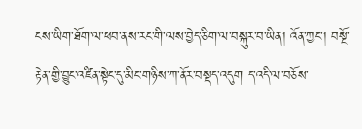ངས་ཡིག་ཐོག་ལ་ཕབ་ནས་རང་གི་ལས་བྱེད་ཅིག་ལ་བསྐུར་བ་ཡིན། འོན་ཀྱང་། བསྔོ་རྟེན་གྱི་བྱུང་འཛིན་སྟེང་དུ་མིང་གཉིས་ཀ་ནོར་བསྡད་འདུག ད་འདི་ལ་བཅོས་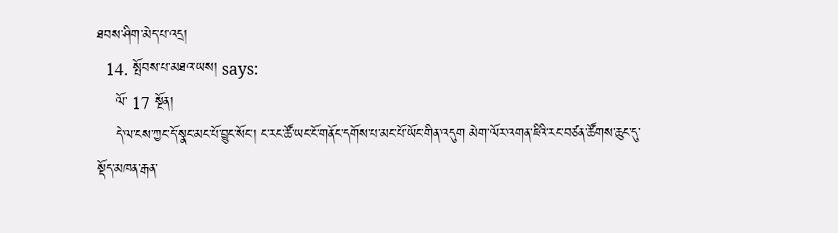ཐབས་ཤིག་མེད་པ་འདྲ།
  14. སྤོབས་པ་མཐའ་ཡས། says:
    ལོ་ 17 སྔོན།
    དེ་ལ་ངས་ཀྱང་དོ་སྣང་མང་པོ་བྱུང་སོང་། ང་རང་ཚོ་ཡང་ངོ་གནོང་དགོས་པ་མང་པོ་ཡོང་གིན་འདུག མེག་ལོར་འགན་ཇིའི་རང་བཙན་ཚོགས་ཆུང་དུ་སྡོད་མཁན་རྒན་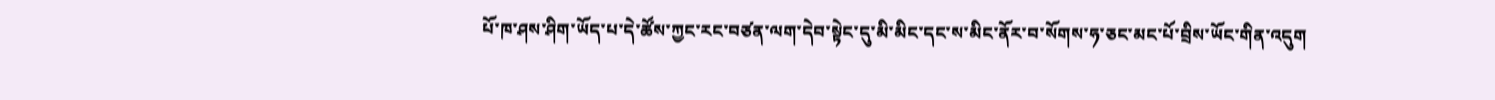པོ་ཁ་ཤས་ཤིག་ཡོད་པ་དེ་ཚོས་ཀྱང་རང་བཙན་ལག་དེབ་སྟེང་དུ་མི་མིང་དང་ས་མིང་ནོར་བ་སོགས་ཧ་ཅང་མང་པོ་བྲིས་ཡོང་གིན་འདུག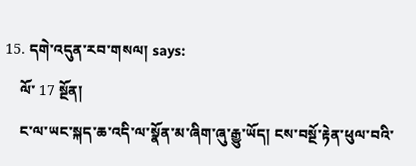15. དགེ་འདུན་རབ་གསལ། says:
    ལོ་ 17 སྔོན།
    ང་ལ་ཡང་སྐད་ཆ་འདི་ལ་སྣོན་མ་ཞིག་ཞུ་རྒྱུ་ཡོད། ངས་བསྔོ་རྟེན་ཕུལ་བའི་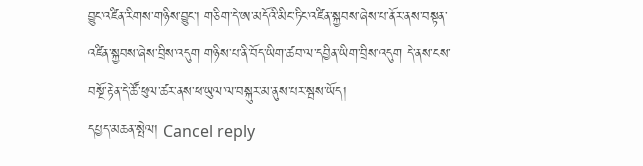བྱུང་འཛིན་རིགས་གཉིས་བྱུང་། གཅིག་དེ་ཨ་མདོའི་མིང་ཏིང་འཛིན་སྐྱབས་ཞེས་པ་ནོར་ནས་བསྟན་འཛིན་སྐྱབས་ཞེས་བྲིས་འདུག གཉིས་པ་ནི་བོད་ཡིག་ཚབ་ལ་དབྱིན་ཡིག་བྲིས་འདུག དེ་ནས་ངས་བསྔོ་རྟེན་དེ་ཚོ་ཕུལ་ཚར་ནས་ཕ་ཡུལ་ལ་བསྐུར་མ་ནུས་པར་སྦས་ཡོད།
དཔྱད་མཆན་སྤེལ། Cancel reply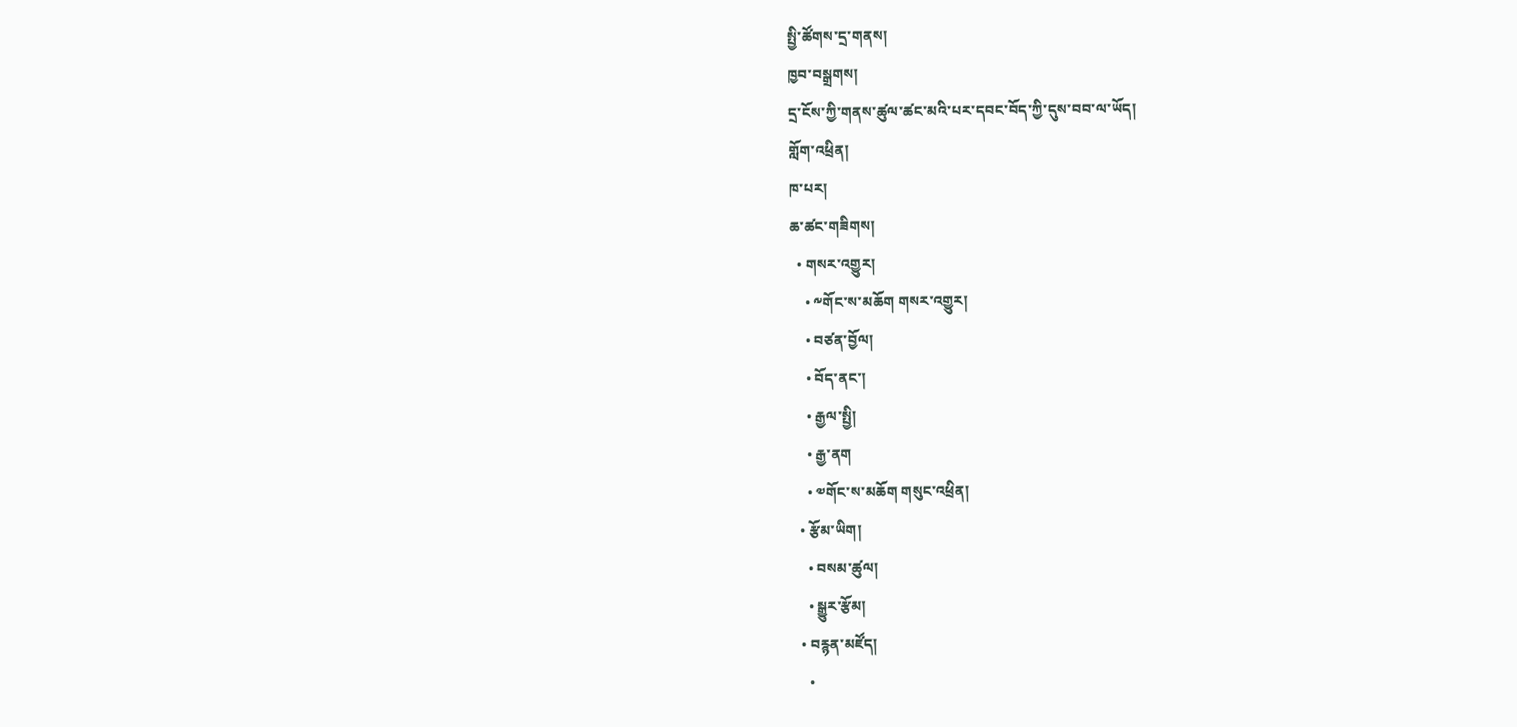སྤྱི་ཚོགས་དྲ་གནས།
ཁྱབ་བསྒྲགས།
དྲ་ངོས་ཀྱི་གནས་ཚུལ་ཚང་མའི་པར་དབང་བོད་ཀྱི་དུས་བབ་ལ་ཡོད།
གློག་འཕྲིན།
ཁ་པར།
ཆ་ཚང་གཟིགས།
  • གསར་འགྱུར།
    • ༸གོང་ས་མཆོག གསར་འགྱུར།
    • བཙན་བྱོལ།
    • བོད་ནང་།
    • རྒྱལ་སྤྱི།
    • རྒྱ་ནག
    • ༧གོང་ས་མཆོག གསུང་འཕྲིན།
  • རྩོམ་ཡིག།
    • བསམ་ཚུལ།
    • སྒྱུར་རྩོམ།
  • བརྙན་མཛོད།
    •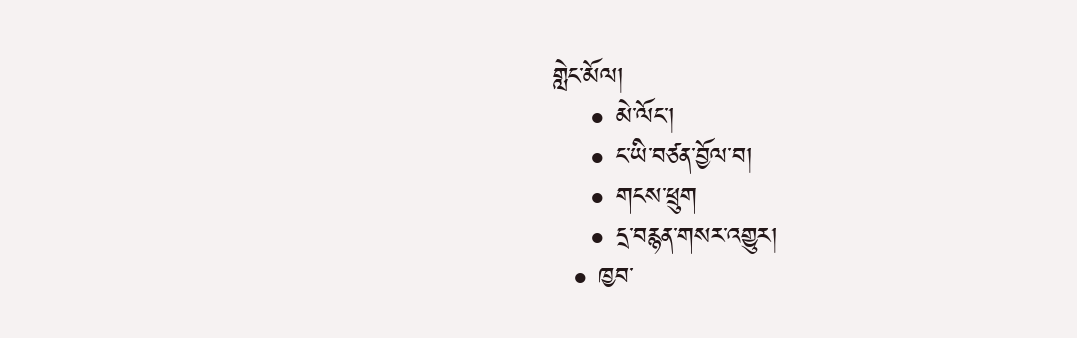གླེང་མོལ།
    • མེ་ལོང་།
    • ང་ཡི་བཙན་བྱོལ་བ།
    • གངས་ཕྲུག
    • དྲ་བརྙན་གསར་འགྱུར།
  • ཁྱབ་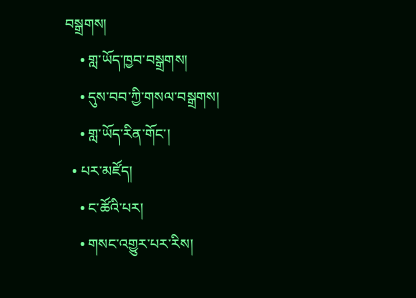བསྒྲགས།
    • གླ་ཡོད་ཁྱབ་བསྒྲགས།
    • དུས་བབ་ཀྱི་གསལ་བསྒྲགས།
    • གླ་ཡོད་རིན་གོང་།
  • པར་མཛོད།
    • ང་ཚོའི་པར།
    • གསང་འགྱུར་པར་རིས།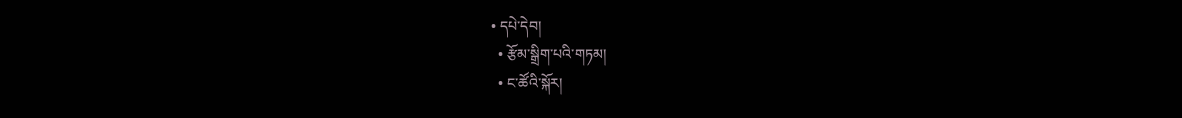• དཔེ་དེབ།
  • རྩོམ་སྒྲིག་པའི་གཏམ།
  • ང་ཚོའི་སྐོར།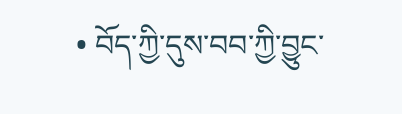• བོད་ཀྱི་དུས་བབ་ཀྱི་བྱུང་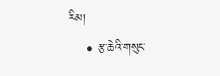རིམ།
    • རྩ་ཆེའི་གསུང་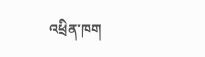འཕྲིན་ཁག